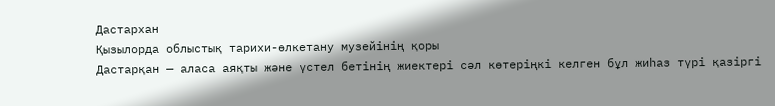Дастархан
Қызылорда облыстық тарихи-өлкетану музейінің қоры
Дастарқан — аласа аяқты және үстел бетінің жиектері сәл көтеріңкі келген бұл жиһаз түрі қазіргі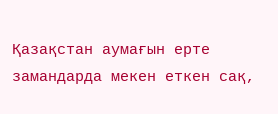Қазақстан аумағын ерте замандарда мекен еткен сақ,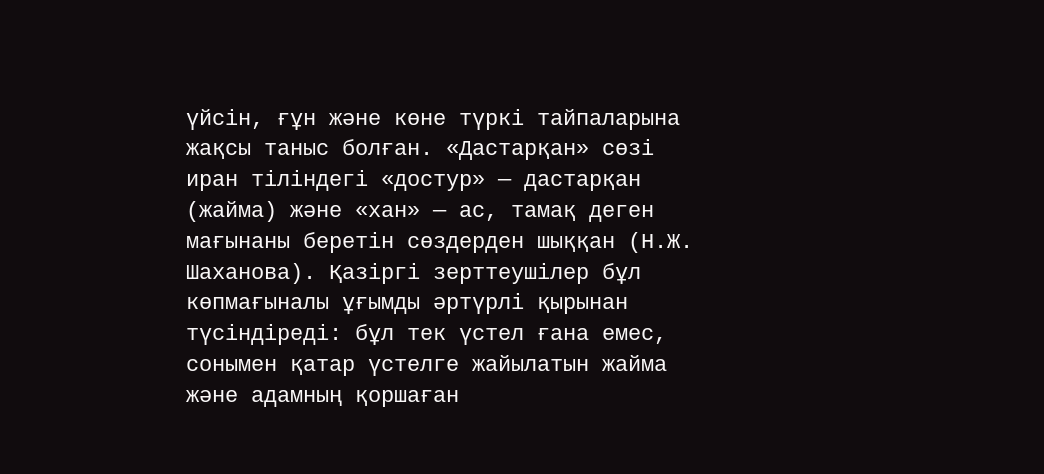үйсін, ғұн және көне түркі тайпаларына жақсы таныс болған. «Дастарқан» сөзі иран тіліндегі «достур» — дастарқан (жайма) және «хан» — ас, тамақ деген мағынаны беретін сөздерден шыққан (Н.Ж. Шаханова). Қазіргі зерттеушілер бұл көпмағыналы ұғымды әртүрлі қырынан түсіндіреді: бұл тек үстел ғана емес, сонымен қатар үстелге жайылатын жайма және адамның қоршаған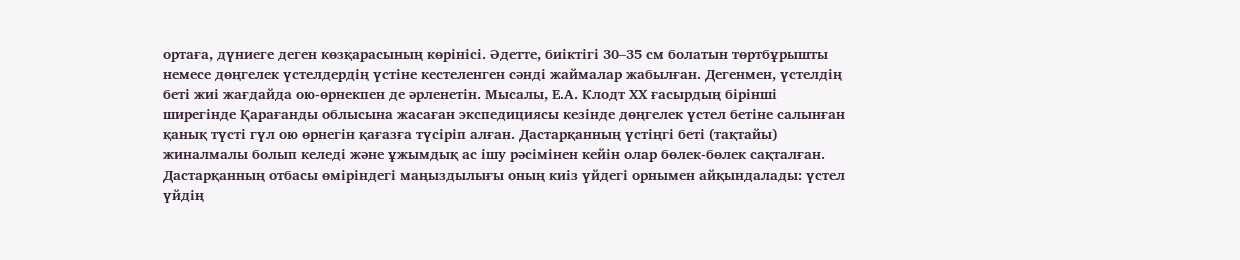ортаға, дүниеге деген көзқарасының көрінісі. Әдетте, биіктігі 30–35 см болатын төртбұрышты немесе дөңгелек үстелдердің үстіне кестеленген сәнді жаймалар жабылған. Дегенмен, үстелдің беті жиі жағдайда ою-өрнекпен де әрленетін. Мысалы, Е.А. Клодт ХХ ғасырдың бірінші ширегінде Қарағанды облысына жасаған экспедициясы кезінде дөңгелек үстел бетіне салынған қанық түсті гүл ою өрнегін қағазға түсіріп алған. Дастарқанның үстіңгі беті (тақтайы) жиналмалы болып келеді және ұжымдық ас ішу рәсімінен кейін олар бөлек-бөлек сақталған. Дастарқанның отбасы өміріндегі маңыздылығы оның киіз үйдегі орнымен айқындалады: үстел үйдің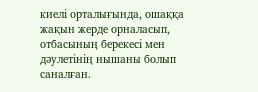киелі орталығында, ошаққа жақын жерде орналасып, отбасының берекесі мен дәулетінің нышаны болып саналған.